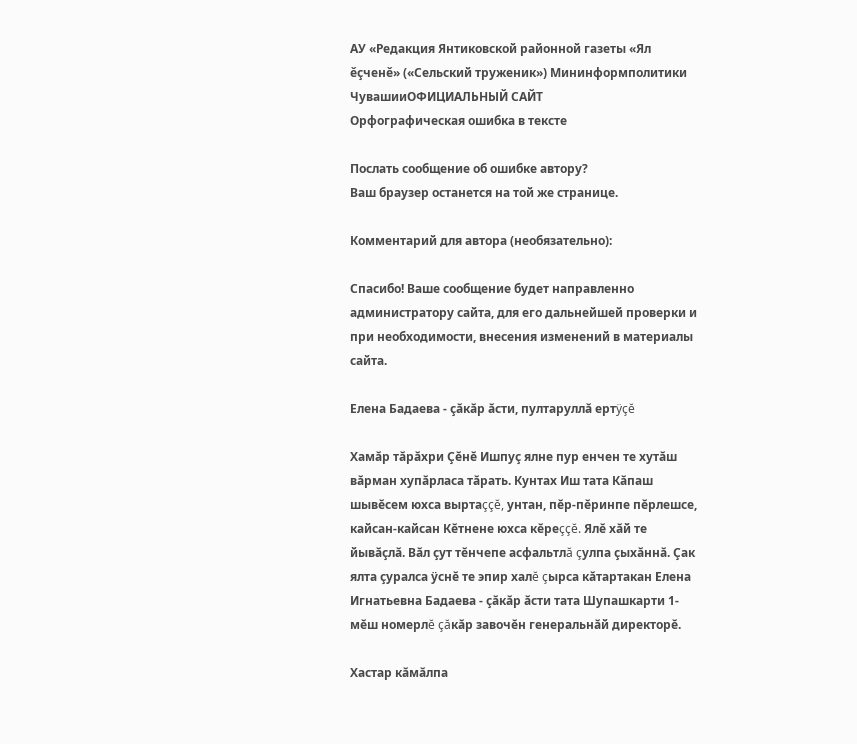АУ «Редакция Янтиковской районной газеты «Ял ěçченě» («Сельский труженик») Мининформполитики ЧувашииОФИЦИАЛЬНЫЙ САЙТ
Орфографическая ошибка в тексте

Послать сообщение об ошибке автору?
Ваш браузер останется на той же странице.

Комментарий для автора (необязательно):

Спасибо! Ваше сообщение будет направленно администратору сайта, для его дальнейшей проверки и при необходимости, внесения изменений в материалы сайта.

Елена Бадаева - çăкăр ăсти, пултаруллă ертÿçĕ

Хамăр тăрăхри Çĕнĕ Ишпуç ялне пур енчен те хутăш вăрман хупăрласа тăрать. Кунтах Иш тата Кăпаш шывĕсем юхса выртаççĕ, унтан, пĕр-пĕринпе пĕрлешсе, кайсан-кайсан Кĕтнене юхса кĕреççĕ. Ялĕ хăй те йывăçлă. Вăл çут тĕнчепе асфальтлă çулпа çыхăннă. Çак ялта çуралса ÿснĕ те эпир халĕ çырса кăтартакан Елена Игнатьевна Бадаева - çăкăр ăсти тата Шупашкарти 1-мĕш номерлĕ çăкăр завочĕн генеральнăй директорĕ.

Хастар кăмăлпа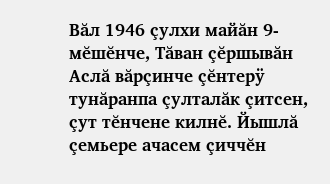Вăл 1946 çулхи майăн 9-мĕшĕнче, Тăван çĕршывăн Аслă вăрçинче çĕнтерÿ тунăранпа çулталăк çитсен, çут тĕнчене килнĕ. Йышлă çемьере ачасем çиччĕн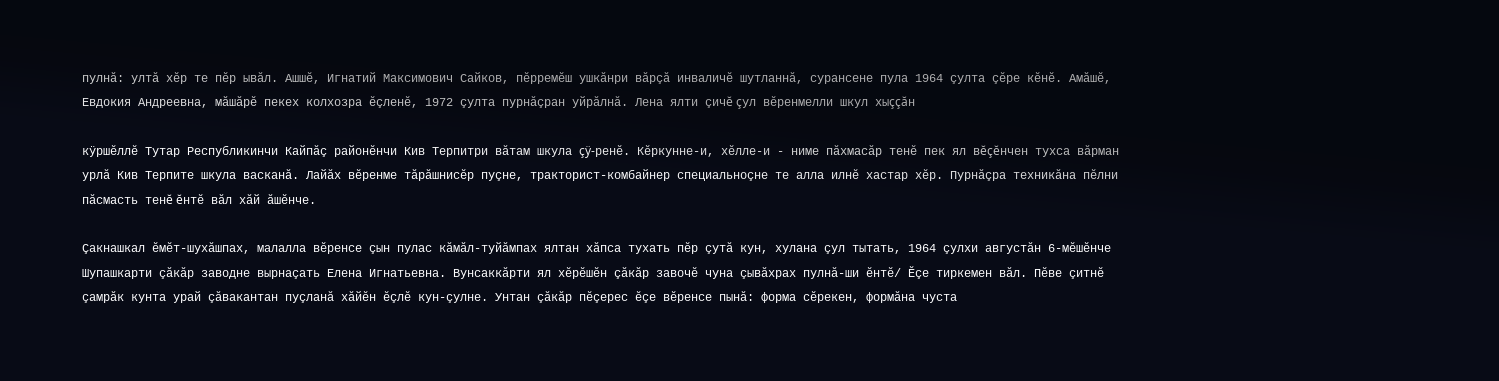пулнă: ултă хĕр те пĕр ывăл. Ашшĕ, Игнатий Максимович Сайков, пĕрремĕш ушкăнри вăрçă инваличĕ шутланнă, сурансене пула 1964 çулта çĕре кĕнĕ. Амăшĕ, Евдокия Андреевна, мăшăрĕ пекех колхозра ĕçленĕ, 1972 çулта пурнăçран уйрăлнă. Лена ялти çичĕ çул вĕренмелли шкул хыççăн

кÿршĕллĕ Тутар Республикинчи Кайпăç районĕнчи Кив Терпитри вăтам шкула çÿ-ренĕ. Кĕркунне-и, хĕлле-и - ниме пăхмасăр тенĕ пек ял вĕçĕнчен тухса вăрман урлă Кив Терпите шкула васканă. Лайăх вĕренме тăрăшнисĕр пуçне, тракторист-комбайнер специальноçне те алла илнĕ хастар хĕр. Пурнăçра техникăна пĕлни пăсмасть тенĕ ĕнтĕ вăл хăй ăшĕнче.

Çакнашкал ĕмĕт-шухăшпах, малалла вĕренсе çын пулас кăмăл-туйăмпах ялтан хăпса тухать пĕр çутă кун, хулана çул тытать, 1964 çулхи августăн 6-мĕшĕнче Шупашкарти çăкăр заводне вырнаçать Елена Игнатьевна. Вунсаккăрти ял хĕрĕшĕн çăкăр завочĕ чуна çывăхрах пулнă-ши ĕнтĕ/ Ĕçе тиркемен вăл. Пĕве çитнĕ çамрăк кунта урай çăвакантан пуçланă хăйĕн ĕçлĕ кун-çулне. Унтан çăкăр пĕçерес ĕçе вĕренсе пынă: форма сĕрекен, формăна чуста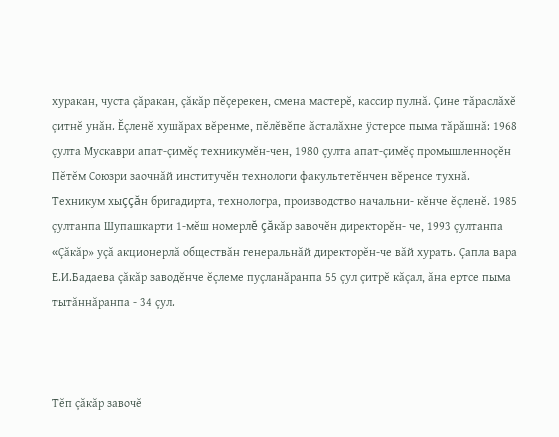хуракан, чуста çăракан, çăкăр пĕçерекен, смена мастерĕ, кассир пулнă. Çине тăраслăхĕ çитнĕ унăн. Ĕçленĕ хушăрах вĕренме, пĕлĕвĕпе ăсталăхне ÿстерсе пыма тăрăшнă: 1968 çулта Мускаври апат-çимĕç техникумĕн-чен, 1980 çулта апат-çимĕç промышленноçĕн Пĕтĕм Союзри заочнăй институчĕн технологи факультетĕнчен вĕренсе тухнă. Техникум хыççăн бригадирта, технологра, производство начальни- кĕнче ĕçленĕ. 1985 çултанпа Шупашкарти 1-мĕш номерлĕ çăкăр завочĕн директорĕн- че, 1993 çултанпа «Çăкăр» уçă акционерлă обществăн генеральнăй директорĕн-че вăй хурать. Çапла вара Е.И.Бадаева çăкăр заводĕнче ĕçлеме пуçланăранпа 55 çул çитрĕ кăçал, ăна ертсе пыма тытăннăранпа - 34 çул.



Тĕп çăкăр завочĕ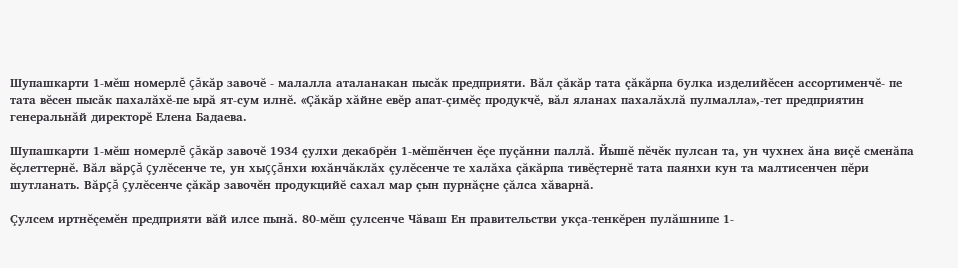Шупашкарти 1-мĕш номерлĕ çăкăр завочĕ - малалла аталанакан пысăк предприяти. Вăл çăкăр тата çăкăрпа булка изделийĕсен ассортименчĕ- пе тата вĕсен пысăк пахалăхĕ-пе ырă ят-сум илнĕ. «Çăкăр хăйне евĕр апат-çимĕç продукчĕ, вăл яланах пахалăхлă пулмалла»,-тет предприятин генеральнăй директорĕ Елена Бадаева.

Шупашкарти 1-мĕш номерлĕ çăкăр завочĕ 1934 çулхи декабрĕн 1-мĕшĕнчен ĕçе пуçăнни паллă. Йышĕ пĕчĕк пулсан та, ун чухнех ăна виçĕ сменăпа ĕçлеттернĕ. Вăл вăрçă çулĕсенче те, ун хыççăнхи юхăнчăклăх çулĕсенче те халăха çăкăрпа тивĕçтернĕ тата паянхи кун та малтисенчен пĕри шутланать. Вăрçă çулĕсенче çăкăр завочĕн продукцийĕ сахал мар çын пурнăçне çăлса хăварнă.

Çулсем иртнĕçемĕн предприяти вăй илсе пынă. 80-мĕш çулсенче Чăваш Ен правительстви укçа-тенкĕрен пулăшнипе 1-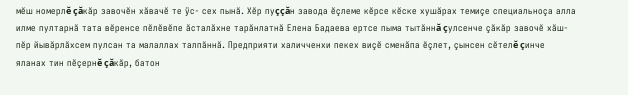мĕш номерлĕ çăкăр завочĕн хăвачĕ те ÿс- сех пынă. Хĕр пуççăн завода ĕçлеме кĕрсе кĕске хушăрах темиçе специальноçа алла илме пултарнă тата вĕренсе пĕлĕвĕпе ăсталăхне тарăнлатнă Елена Бадаева ертсе пыма тытăннă çулсенче çăкăр завочĕ хăш-пĕр йывăрлăхсем пулсан та малаллах талпăннă. Предприяти халичченхи пекех виçĕ сменăпа ĕçлет, çынсен сĕтелĕ çинче яланах тин пĕçернĕ çăкăр, батон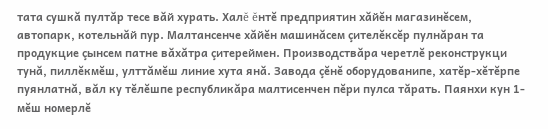тата сушкă пултăр тесе вăй хурать. Халĕ ĕнтĕ предприятин хăйĕн магазинĕсем, автопарк, котельнăй пур. Малтансенче хăйĕн машинăсем çителĕксĕр пулнăран та продукцие çынсем патне вăхăтра çитереймен. Производствăра черетлĕ реконструкци тунă, пиллĕкмĕш, улттăмĕш линие хута янă. Завода çĕнĕ оборудованипе, хатĕр-хĕтĕрпе пуянлатнă, вăл ку тĕлĕшпе республикăра малтисенчен пĕри пулса тăрать. Паянхи кун 1-мĕш номерлĕ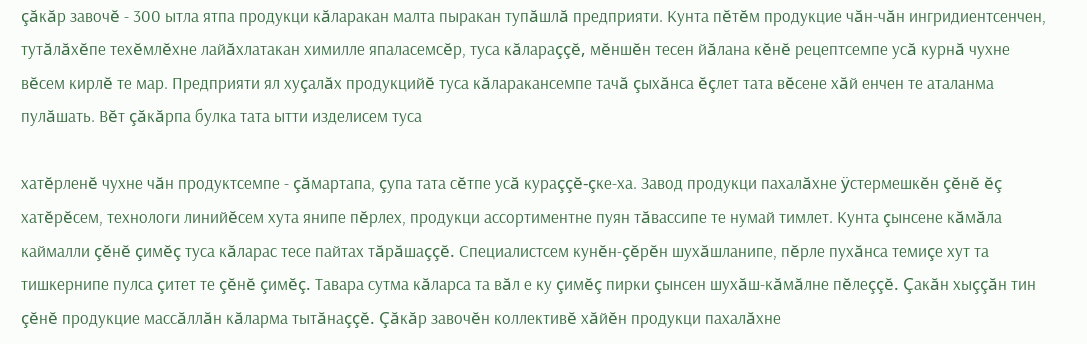çăкăр завочĕ - 300 ытла ятпа продукци кăларакан малта пыракан тупăшлă предприяти. Кунта пĕтĕм продукцие чăн-чăн ингридиентсенчен, тутăлăхĕпе техĕмлĕхне лайăхлатакан химилле япаласемсĕр, туса кăлараççĕ, мĕншĕн тесен йăлана кĕнĕ рецептсемпе усă курнă чухне вĕсем кирлĕ те мар. Предприяти ял хуçалăх продукцийĕ туса кăларакансемпе тачă çыхăнса ĕçлет тата вĕсене хăй енчен те аталанма пулăшать. Вĕт çăкăрпа булка тата ытти изделисем туса

хатĕрленĕ чухне чăн продуктсемпе - çăмартапа, çупа тата сĕтпе усă кураççĕ-çке-ха. Завод продукци пахалăхне ÿстермешкĕн çĕнĕ ĕç хатĕрĕсем, технологи линийĕсем хута янипе пĕрлех, продукци ассортиментне пуян тăвассипе те нумай тимлет. Кунта çынсене кăмăла каймалли çĕнĕ çимĕç туса кăларас тесе пайтах тăрăшаççĕ. Специалистсем кунĕн-çĕрĕн шухăшланипе, пĕрле пухăнса темиçе хут та тишкернипе пулса çитет те çĕнĕ çимĕç. Тавара сутма кăларса та вăл е ку çимĕç пирки çынсен шухăш-кăмăлне пĕлеççĕ. Çакăн хыççăн тин çĕнĕ продукцие массăллăн кăларма тытăнаççĕ. Çăкăр завочĕн коллективĕ хăйĕн продукци пахалăхне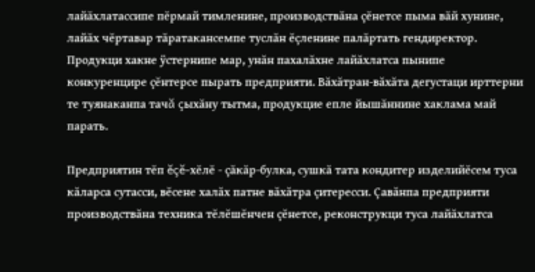лайăхлатассипе пĕрмай тимленине, производствăна çĕнетсе пыма вăй хунине, лайăх чĕртавар тăратакансемпе туслăн ĕçленине палăртать гендиректор. Продукци хакне ÿстернипе мар, унăн пахалăхне лайăхлатса пынипе конкуренцире çĕнтерсе пырать предприяти. Вăхăтран-вăхăта дегустаци ирттерни те туянаканпа тачă çыхăну тытма, продукцие епле йышăннине хаклама май парать.

Предприятин тĕп ĕçĕ-хĕлĕ - çăкăр-булка, сушкă тата кондитер изделийĕсем туса кăларса сутасси, вĕсене халăх патне вăхăтра çитересси. Çавăнпа предприяти производствăна техника тĕлĕшĕнчен çĕнетсе, реконструкци туса лайăхлатса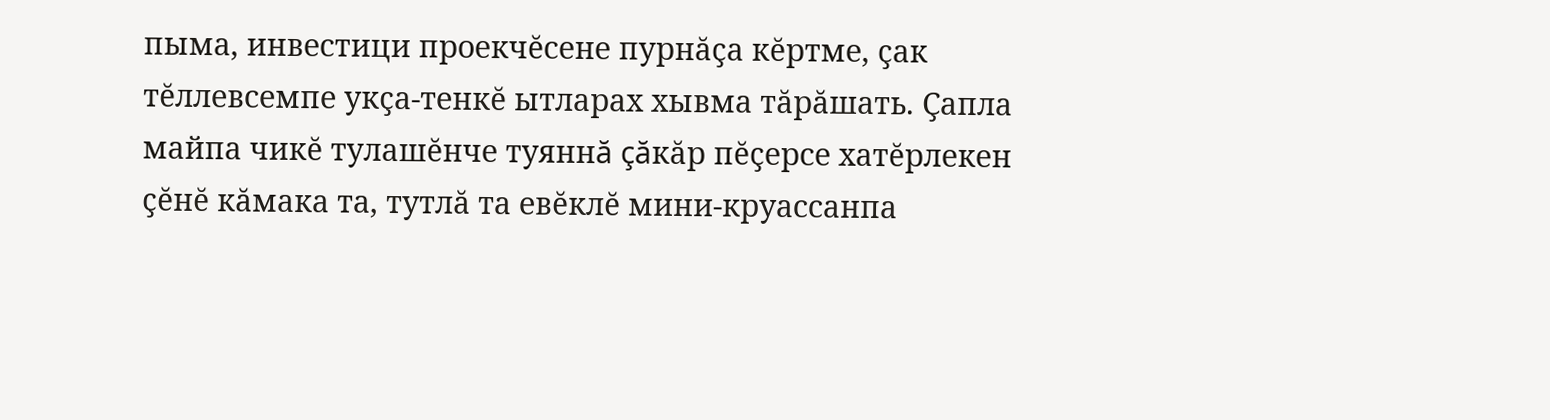пыма, инвестици проекчĕсене пурнăçа кĕртме, çак тĕллевсемпе укçа-тенкĕ ытларах хывма тăрăшать. Çапла майпа чикĕ тулашĕнче туяннă çăкăр пĕçерсе хатĕрлекен çĕнĕ кăмака та, тутлă та евĕклĕ мини-круассанпа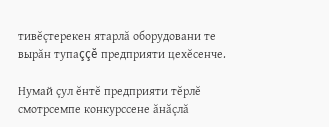тивĕçтерекен ятарлă оборудовани те вырăн тупаççĕ предприяти цехĕсенче.

Нумай çул ĕнтĕ предприяти тĕрлĕ смотрсемпе конкурссене ăнăçлă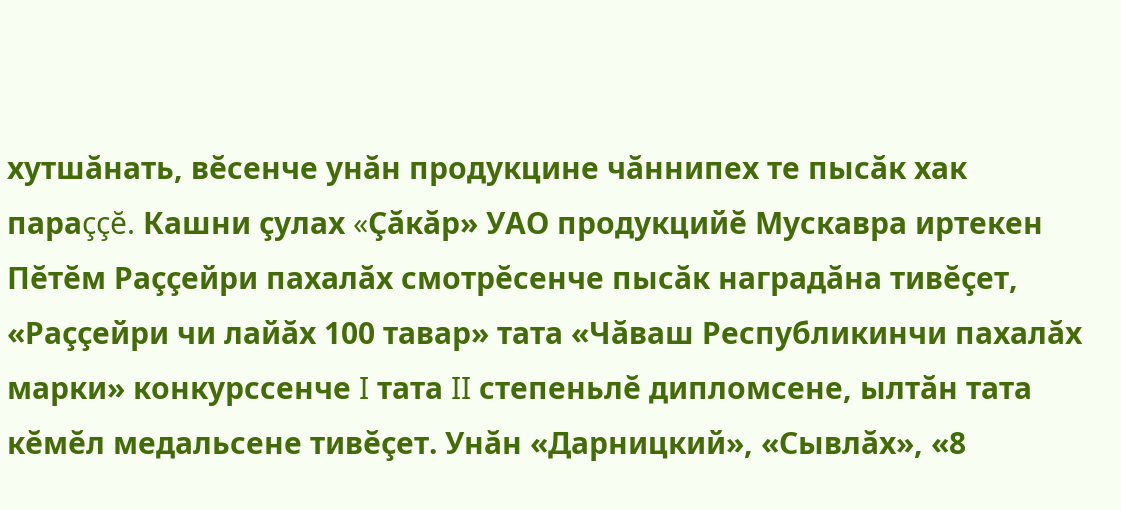хутшăнать, вĕсенче унăн продукцине чăннипех те пысăк хак параççĕ. Кашни çулах «Çăкăр» УАО продукцийĕ Мускавра иртекен Пĕтĕм Раççейри пахалăх смотрĕсенче пысăк наградăна тивĕçет, «Раççейри чи лайăх 100 тавар» тата «Чăваш Республикинчи пахалăх марки» конкурссенче I тата II степеньлĕ дипломсене, ылтăн тата кĕмĕл медальсене тивĕçет. Унăн «Дарницкий», «Сывлăх», «8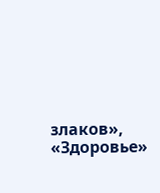злаков», «Здоровье»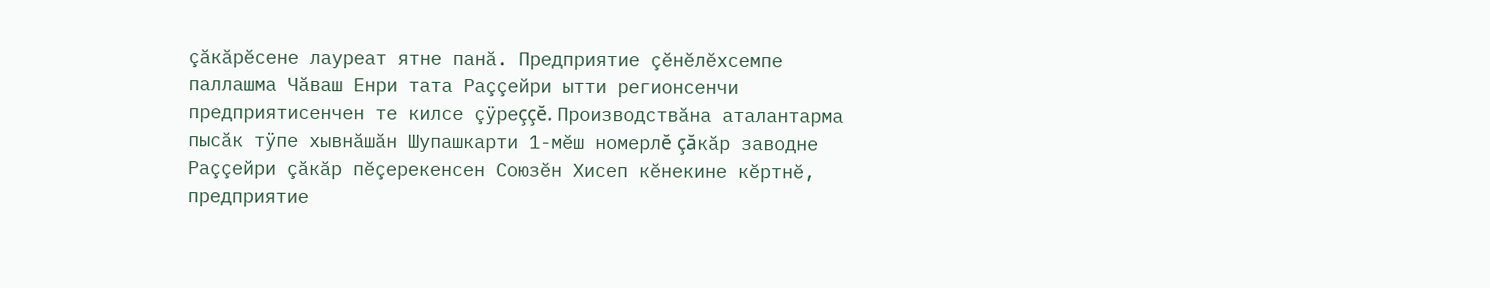çăкăрĕсене лауреат ятне панă. Предприятие çĕнĕлĕхсемпе паллашма Чăваш Енри тата Раççейри ытти регионсенчи предприятисенчен те килсе çÿреççĕ. Производствăна аталантарма пысăк тÿпе хывнăшăн Шупашкарти 1-мĕш номерлĕ çăкăр заводне Раççейри çăкăр пĕçерекенсен Союзĕн Хисеп кĕнекине кĕртнĕ, предприятие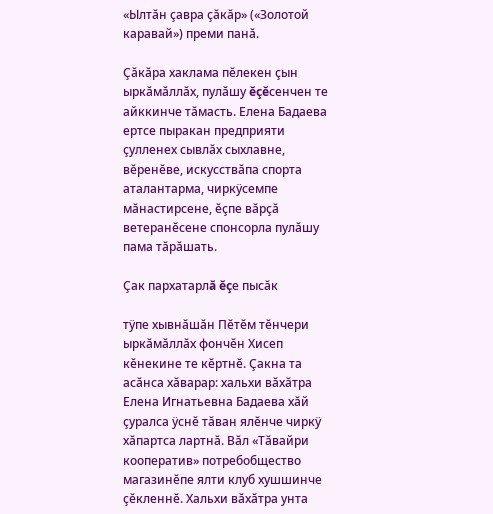«Ылтăн çавра çăкăр» («Золотой каравай») преми панă.

Çăкăра хаклама пĕлекен çын ыркăмăллăх, пулăшу ĕçĕсенчен те айккинче тăмасть. Елена Бадаева ертсе пыракан предприяти çулленех сывлăх сыхлавне, вĕренĕве, искусствăпа спорта аталантарма, чиркÿсемпе мăнастирсене, ĕçпе вăрçă ветеранĕсене спонсорла пулăшу пама тăрăшать.

Çак пархатарлă ĕçе пысăк

тÿпе хывнăшăн Пĕтĕм тĕнчери ыркăмăллăх фончĕн Хисеп кĕнекине те кĕртнĕ. Çакна та асăнса хăварар: хальхи вăхăтра Елена Игнатьевна Бадаева хăй çуралса ÿснĕ тăван ялĕнче чиркÿ хăпартса лартнă. Вăл «Тăвайри кооператив» потребобщество магазинĕпе ялти клуб хушшинче çĕкленнĕ. Хальхи вăхăтра унта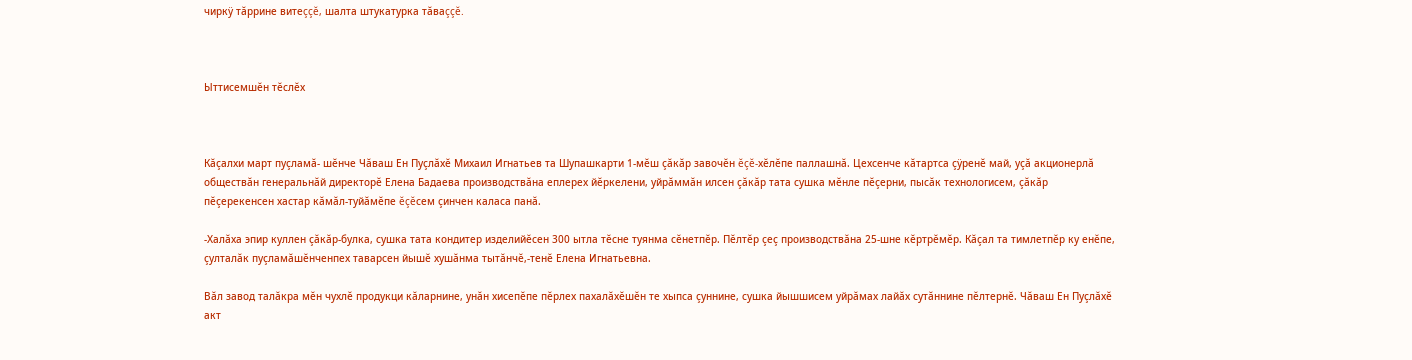чиркÿ тăррине витеççĕ, шалта штукатурка тăваççĕ.



Ыттисемшĕн тĕслĕх



Кăçалхи март пуçламă- шĕнче Чăваш Ен Пуçлăхĕ Михаил Игнатьев та Шупашкарти 1-мĕш çăкăр завочĕн ĕçĕ-хĕлĕпе паллашнă. Цехсенче кăтартса çÿренĕ май, уçă акционерлă обществăн генеральнăй директорĕ Елена Бадаева производствăна еплерех йĕркелени, уйрăммăн илсен çăкăр тата сушка мĕнле пĕçерни, пысăк технологисем, çăкăр пĕçерекенсен хастар кăмăл-туйăмĕпе ĕçĕсем çинчен каласа панă.

-Халăха эпир куллен çăкăр-булка, сушка тата кондитер изделийĕсен 300 ытла тĕсне туянма сĕнетпĕр. Пĕлтĕр çеç производствăна 25-шне кĕртрĕмĕр. Кăçал та тимлетпĕр ку енĕпе, çулталăк пуçламăшĕнченпех таварсен йышĕ хушăнма тытăнчĕ,-тенĕ Елена Игнатьевна.

Вăл завод талăкра мĕн чухлĕ продукци кăларнине, унăн хисепĕпе пĕрлех пахалăхĕшĕн те хыпса çуннине, сушка йышшисем уйрăмах лайăх сутăннине пĕлтернĕ. Чăваш Ен Пуçлăхĕ акт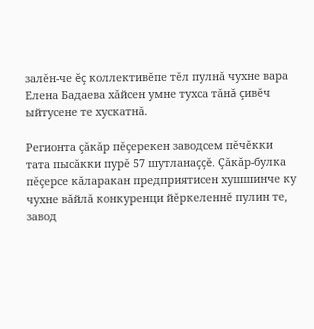залĕн-че ĕç коллективĕпе тĕл пулнă чухне вара Елена Бадаева хăйсен умне тухса тăнă çивĕч ыйтусене те хускатнă.

Регионта çăкăр пĕçерекен заводсем пĕчĕкки тата пысăкки пурĕ 57 шутланаççĕ. Çăкăр-булка пĕçерсе кăларакан предприятисен хушшинче ку чухне вăйлă конкуренци йĕркеленнĕ пулин те, завод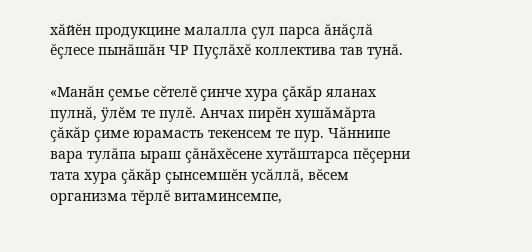хăйĕн продукцине малалла çул парса ăнăçлă ĕçлесе пынăшăн ЧР Пуçлăхĕ коллектива тав тунă.

«Манăн çемье сĕтелĕ çинче хура çăкăр яланах пулнă, ÿлĕм те пулĕ. Анчах пирĕн хушăмăрта çăкăр çиме юрамасть текенсем те пур. Чăннипе вара тулăпа ыраш çăнăхĕсене хутăштарса пĕçерни тата хура çăкăр çынсемшĕн усăллă, вĕсем организма тĕрлĕ витаминсемпе,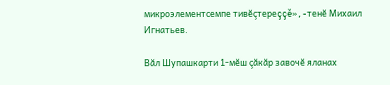микроэлементсемпе тивĕçтереççĕ»,-тенĕ Михаил Игнатьев.

Вăл Шупашкарти 1-мĕш çăкăр завочĕ яланах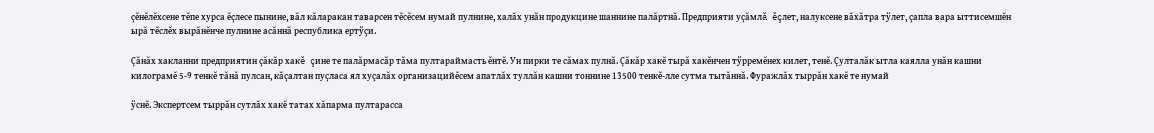çĕнĕлĕхсене тĕпе хурса ĕçлесе пынине, вăл кăларакан таварсен тĕсĕсем нумай пулнине, халăх унăн продукцине шаннине палăртнă. Предприяти уçăмлă ĕçлет, налуксене вăхăтра тÿлет, çапла вара ыттисемшĕн ырă тĕслĕх вырăнĕнче пулнине асăннă республика ертÿçи.

Çăнăх хакланни предприятин çăкăр хакĕ çине те палăрмасăр тăма пултараймасть ĕнтĕ. Ун пирки те сăмах пулнă. Çăкăр хакĕ тырă хакĕнчен тÿрремĕнех килет, тенĕ. Çулталăк ытла каялла унăн кашни килограмĕ 5-9 тенкĕ тăнă пулсан, кăçалтан пуçласа ял хуçалăх организацийĕсем апатлăх туллăн кашни тоннине 13500 тенкĕ-лле сутма тытăннă. Фуражлăх тыррăн хакĕ те нумай

ÿснĕ. Экспертсем тыррăн сутлăх хакĕ татах хăпарма пултарасса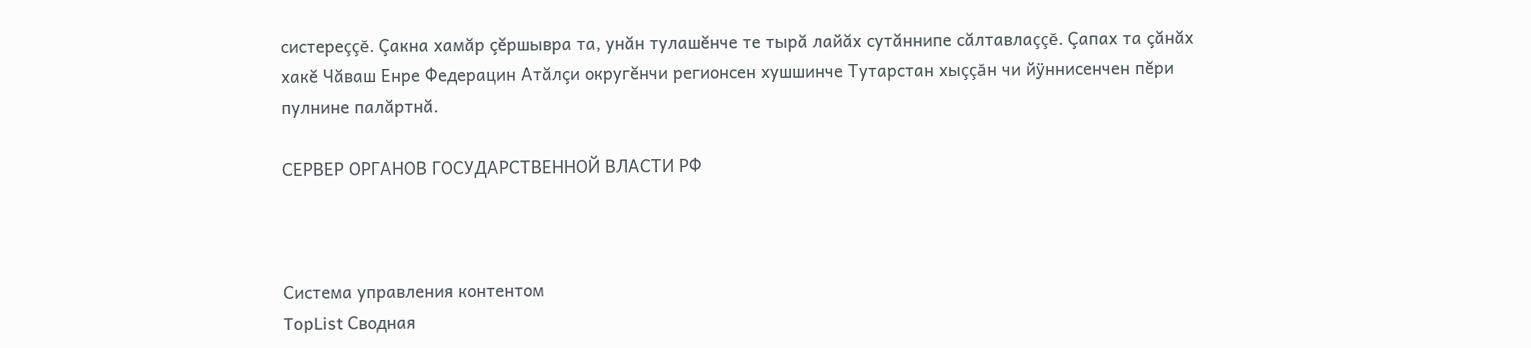систереççĕ. Çакна хамăр çĕршывра та, унăн тулашĕнче те тырă лайăх сутăннипе сăлтавлаççĕ. Çапах та çăнăх хакĕ Чăваш Енре Федерацин Атăлçи округĕнчи регионсен хушшинче Тутарстан хыççăн чи йÿннисенчен пĕри пулнине палăртнă.

СЕРВЕР ОРГАНОВ ГОСУДАРСТВЕННОЙ ВЛАСТИ РФ



Система управления контентом
TopList Сводная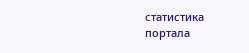статистика портала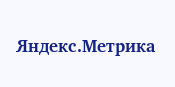Яндекс.Метрика